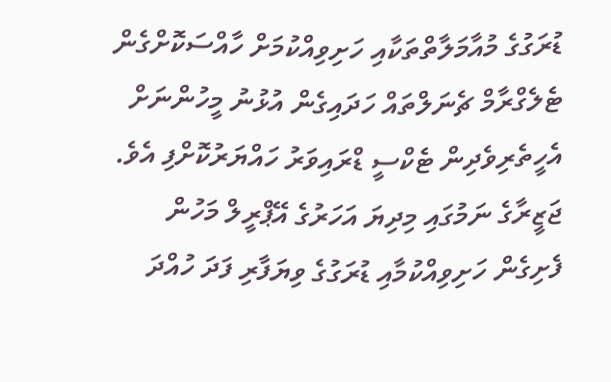ޑުރަގުގެ މުއާމަލާތްތަކާއި ހަށިވިއްކުމަށް ހާއްސަކޮށްގެން ޓެލެގްރާމް ޗެނަލްތައް ހަދައިގެން އުޅުނު މީހުންނަށް އެހީތެރިވެދިން ޓެކްސީ ޑްރައިވަރު ހައްޔަރުކޮށްފި އެވެ.
ޖަޒީރާގެ ނަމުގައި މިދިޔަ އަހަރުގެ އޭޕްރީލް މަހުން ފެށިގެން ހަށިވިއްކުމާއި ޑުރަގުގެ ވިޔަފާރި ފަދަ ހުއްދަ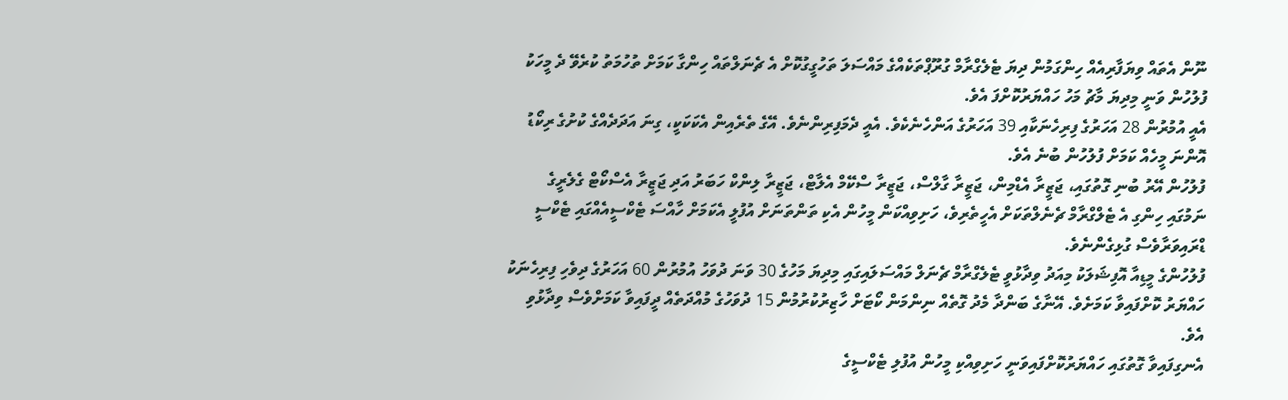ނޫން އެތައް ވިޔަފާރިއެއް ހިންގަމުން ދިޔަ ޓެލެގްރާމް ގުރޫޕްތަކެއްގެ މައްސަލަ ތަހުގީގުކޮށް އެ ޗެނަލްތައް ހިންގާ ކަމަށް ތުހުމަތު ކުރެވޭ ދެ މީހަކު ފުލުހުން ވަނީ މިދިޔަ މާޗު މަހު ހައްޔަރުކޮށްފަ އެވެ.
އެއީ އުމުރުން 28 އަހަރުގެ ފިރިހެނަކާއި 39 އަހަރުގެ އަންހެނެކެވެ. އެއީ ދެމަފިރިންނެވެ. އޭގެ ތެރެއިން އެކަކަކީ، ގިނަ އަދަދެއްގެ ކުށުގެ ރިކޯޑު އޮންނަ މީހެއް ކަމަށް ފުލުހުން ބުނެ އެވެ.
ފުލުހުން އޭރު ބުނި ގޮތުގައި، ޖަޒީރާ އެޑްމިން، ޖަޒީރާ ގާލްސް، ޖަޒީރާ ސްކޭމް އެލާޓް، ޖަޒީރާ ލިންކް ހަބަރު އަދި ޖަޒީރާ އެސްކޯޓް ގެލެރީގެ ނަމުގައި ހިންގި އެ ޓެލްގްރާމް ޗެނެލްތަކަށް އެހީތެރިވެ، ހަށިވިއްކަން މީހުން އެކި ތަންތަނަށް އުފުލީ އެކަމަށް ހާއްސަ ޓެކްސީއެއްގައި ޓެކްސީ ޑްރައިވަރާވެސް ގުޅިގެންނެވެ.
ފުލުހުންގެ މީޑިއާ އޮފިޝަލަކު މިއަދު ވިދާޅުވީ ޓެލެގްރާމް ޗެނަލް މައްސަލައިގައި މިދިޔަ މަހުގެ 30 ވަނަ ދުވަހު އުމުރުން 60 އަހަރުގެ ދިވެހި ފިރިހެނަކު ހައްޔަރު ކޮށްފައިވާ ކަމަށެވެ. އޭނާގެ ބަންދާ މެދު ގޮތެއް ނިންމަން ކޯޓަށް ހާޒިރުކުރުމުން 15 ދުވަހުގެ މުއްދަތެއް ދީފައިވާ ކަމަށްވެސް ވިދާޅުވި އެވެ.
އެނގިފައިވާ ގޮތުގައި ހައްޔަރުކޮށްފައިވަނީ ހަށިވިއްކި މީހުން އުފުލި ޓެކްސީގެ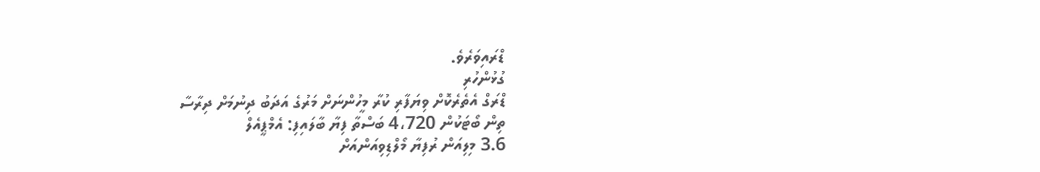ޑްރައިވަރެވެ.
ގުޅުންހުރި
ޑްރަގް އެތެރެކޮށް ވިޔަފާރި ކުރާ މީހުންނަށް މަރުގެ އަދަބު ދިނުމަށް ދިރާސާ
ތިން ބޯޓަކުން 4،720 ބަސްތާ ފިޔާ ބާލައިފި: އެމްޕީއެލް
3.6 މިލިއަން ރުފިޔާ މޯލްޑިވިއަންއަށް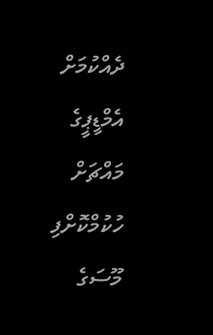ދެއްކުމަށް އެމްޑީޕީގެ މައްޗަށް ހުކުމްކޮށްފި
މޫސަގެ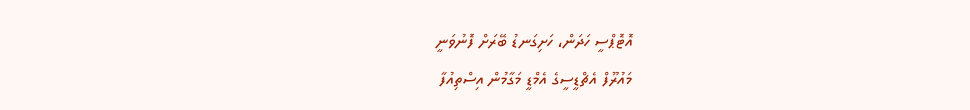އޮޓޮޕްސީ ހަދަން، ހަށިގަނޑު ބޭރަށް ފޮނުވަނީ
މައުރޫފް އެޗްޑީސީގެ އެމްޑީ މަގާމުން އިސްތިއުފާ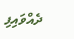ދެއްވައިފި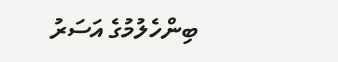ބިންހެލުމުގެ އަސަރު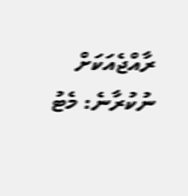ރާއްޖެއަކަށް ނުކުރާނެ: މެޓު